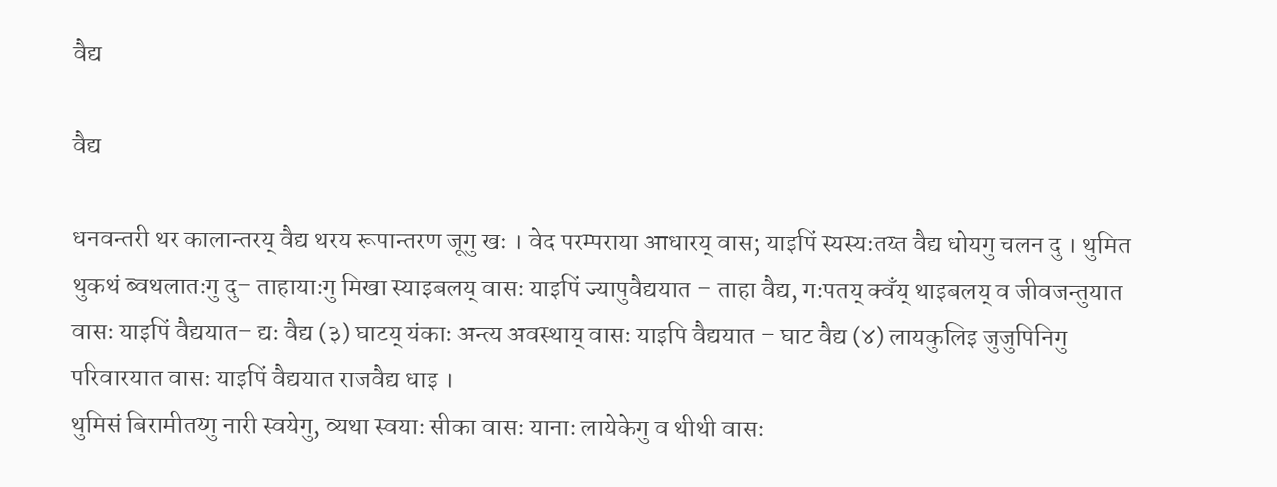वैद्य

वैद्य

धनवन्तरी थर कालान्तरय् वैद्य थरय रूपान्तरण जूगु खः । वेद परम्पराया आधारय् वास; याइपिं स्यस्यःतय्त वैद्य धोयगु चलन दु । थुमित थुकथं ब्वथलातःगु दु– ताहायाःगु मिखा स्याइबलय् वासः याइपिं ज्यापुवैद्ययात – ताहा वैद्य, गःपतय् क्वँय् थाइबलय् व जीवजन्तुयात वासः याइपिं वैद्ययात– द्यः वैद्य (३) घाटय् यंकाः अन्त्य अवस्थाय् वासः याइपि वैद्ययात – घाट वैद्य (४) लायकुलिइ जुजुपिनिगु परिवारयात वासः याइपिं वैद्ययात राजवैद्य धाइ ।
थुमिसं बिरामीतय्गु नारी स्वयेगु, व्यथा स्वयाः सीका वासः यानाः लायेकेगु व थीथी वासः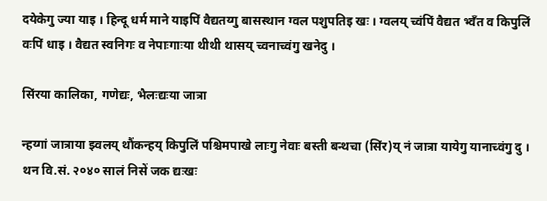दयेकेगु ज्या याइ । हिन्दू धर्म माने याइपिं वैद्यतय्गु बासस्थान ग्वल पशुपतिइ खः । ग्वलय् च्वंपिं वैद्यत भ्वँत व किपुलिं वःपिं धाइ । वैद्यत स्वनिगः व नेपाःगाःया थीथी थासय् च्वनाच्वंगु खनेदु ।

सिंरया कालिका, गणेद्यः, भैलःद्यःया जात्रा

न्हय्गां जात्राया झ्वलय् थौंकन्हय् किपुलिं पश्चिमपाखे लाःगु नेवाः बस्ती बन्थचा (सिंर)य् नं जात्रा यायेगु यानाच्वंगु दु । थन वि.सं. २०४० सालं निसें जक द्यःखः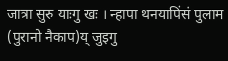जात्रा सुरु याःगु खः । न्हापा थनयापिंसं पुलाम (पुरानो नैकाप)य् जुइगु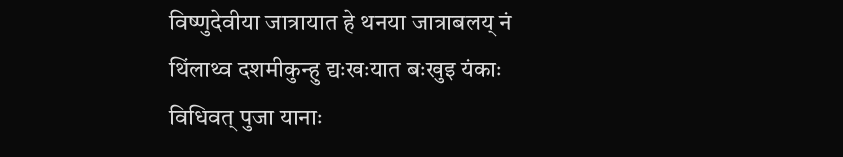विष्णुदेवीया जात्रायात हे थनया जात्राबलय् नं थिंलाथ्व दशमीकुन्हु द्यःखःयात बःखुइ यंकाः विधिवत् पुजा यानाः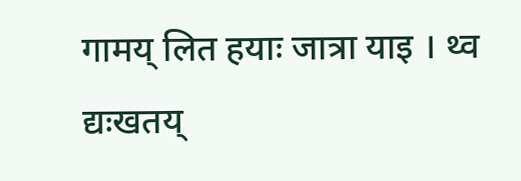गामय् लित हयाः जात्रा याइ । थ्व द्यःखतय्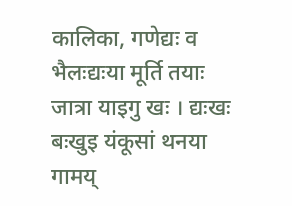कालिका, गणेद्यः व भैलःद्यःया मूर्ति तयाः जात्रा याइगु खः । द्यःखः बःखुइ यंकूसां थनया गामय्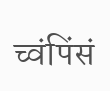च्वंपिंसं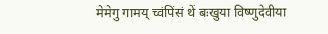मेमेगु गामय् च्वंपिंसं थें बःखुया विष्णुदेवीया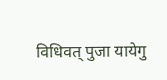विधिवत् पुजा यायेगु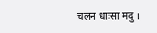चलन धाःसा मदु ।